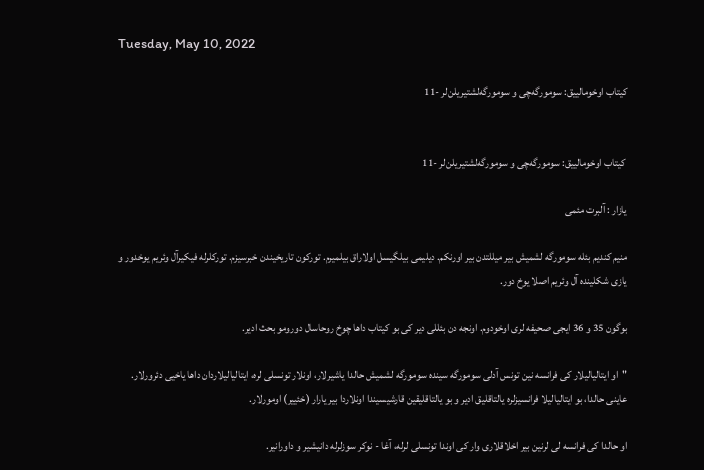Tuesday, May 10, 2022

کیتاب اوخومالییق: سومورگه‌چی و سومورگه‌لشتیریلن‌لر -11


 کیتاب اوخومالییق: سومورگه‌چی و سومورگه‌لشتیریلن‌لر -11

یازار : آلبرت مئمی

منیم کندیم بئله سومورگه لشمیش بیر میللتدن بیر اورنکم. دیلیمی بیلگیسل اولاراق بیلمیرم. تورکون تاریخیندن خبرسیزم. تورکلرله فیکیرآل وئریم یوخدور و یازی شکلینده آل وئریم اصلا یوخ دور.

بوگون 35 و 36 ایجی صحیفه لری اوخودوم. اونجه دن بئللی دیر کی بو کیتاب داها چوخ روحاسال دورومو بحث ادیر.

"او ایتالیالیلار کی فرانسه نین تونس آدلی سومورگه سینده سومورگه لشمیش حالدا یاشیرلار، اونلار تونسلی لره، ایتالیالیلاردان داها یاخیی دئرورلار. عاینی حالدا، بو ایتالیالیلا فرانسیزلره یالتاقلیق ادیر و بو یالتاقلیقین قارشیسیندا اونلاردا بیر یارار (خئییر) اومورلار.

او حالدا کی فرانسه لی لرنین بیر اخلاقلاری وار کی اوندا تونسلی لرله، آغا - نوکر سوزلرله دانیشیر و داورانیر.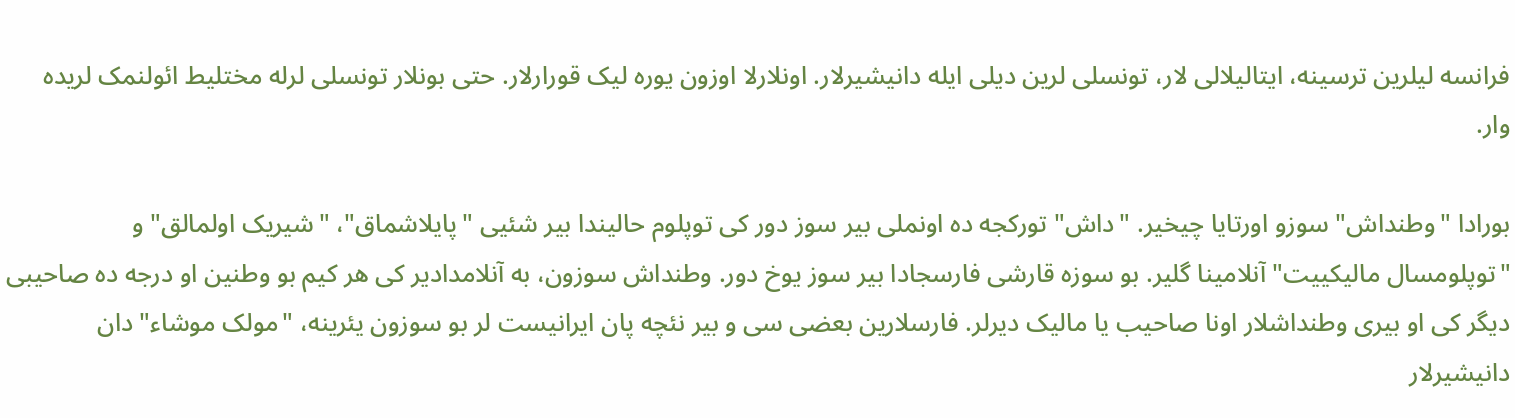فرانسه لیلرین ترسینه، ایتالیلالی لار، تونسلی لرین دیلی ایله دانیشیرلار. اونلارلا اوزون یوره لیک قورارلار. حتی بونلار تونسلی لرله مختلیط ائولنمک لریده وار.

بورادا "وطنداش" سوزو اورتایا چیخیر. "داش" تورکجه ده اونملی بیر سوز دور کی توپلوم حالیندا بیر شئیی "پایلاشماق"، "شیریک اولمالق" و "توپلومسال مالیکییت" آنلامینا گلیر. بو سوزه قارشی فارسجادا بیر سوز یوخ دور. وطنداش سوزون، به آنلامدادیر کی هر کیم بو وطنین او درجه ده صاحیبی دیگر کی او بیری وطنداشلار اونا صاحیب یا مالیک دیرلر. فارسلارین بعضی سی و بیر نئچه پان ایرانیست لر بو سوزون یئرینه، "مولک موشاء" دان دانیشیرلار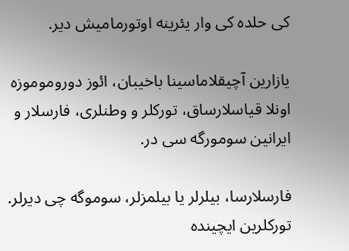کی حلده کی وار یئرینه اوتورمامیش دیر.

یازارین آچیقلاماسینا باخیبان، ائوز دوروموموزه اونلا قیاسلارساق، تورکلر و وطنلری، فارسلار و ایرانین سومورگه سی در.

فارسلارسا، بیلرلر یا بیلمزلر، سوموگه چی دیرلر. تورکلرین ایچینده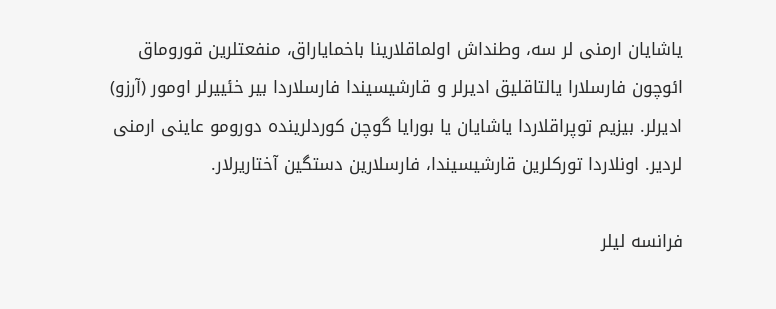یاشایان ارمنی لر سه، وطنداش اولماقلارینا باخمایاراق، منفعتلرین قوروماق ائوچون فارسلارا یالتاقلیق ادیرلر و قارشیسیندا فارسلاردا بیر خئییرلر اومور (آرزو) ادیرلر. بیزیم توپراقلاردا یاشایان یا بورایا گوچن کوردلرینده دورومو عاینی ارمنی لردیر. اونلاردا تورکلرین قارشیسیندا، فارسلارین دستگین آختاریرلار.

فرانسه لیلر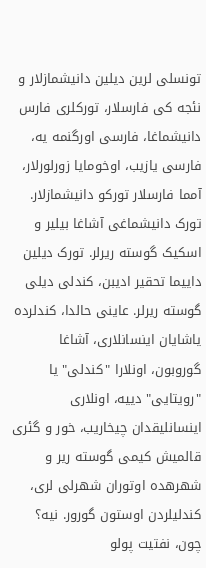تونسلی لرین دیلین دانیشمازلار و نئجه کی فارسلار، تورکلری فارس دانیشماغا، فارسی اورگنمه یه، فارسی یازیب، اوخومایا زورلورلار، آمما فارسلار تورکو دانیشمازلار. تورک دانیشماغی آشاغا بیلیر و اسکیک گوسته ریرلر. تورک دیلین داییما تحقیر ادیبن، کندلی دیلی گوسته ریرلر. عاینی حالدا، کندلرده یاشایان اینسانلاری، آشاغا گوروبون، اونلارا "کندلی" یا "رویتایی" دییه، اونلاری اینسانلیقدان چیخاریب، خور و گئری قالمیش کیمی گوسته ریر و شهرهده اوتوران شهرلی لری، کندلیلردن اوستون گورور. نیه؟ چون، نفتیت پولو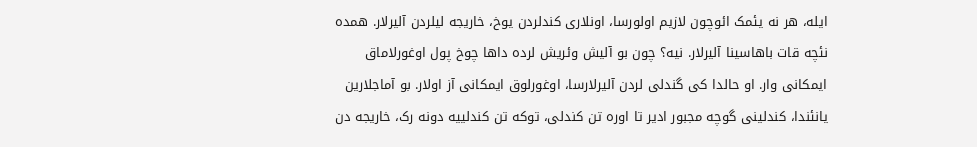ایله، هر نه یئمک ائوچون لازیم اولورسا، اونلاری کندلردن یوخ، خاریجه لیلردن آلیرلار. همده نئچه قات باهاسینا آلیرلار. نیه؟ چون بو آلیش وئریش لرده داها چوخ پول اوغورلاماق ایمکانی وار. او حالدا کی گندلی لردن آلیرلارسا، اوغورلوق ایمکانی آز اولار. بو آماجلارین یانئندا، کندلینی گوچه مجبور ادیر تا اوره تن کندلی، توکه تن کندلییه دونه رک، خاریجه دن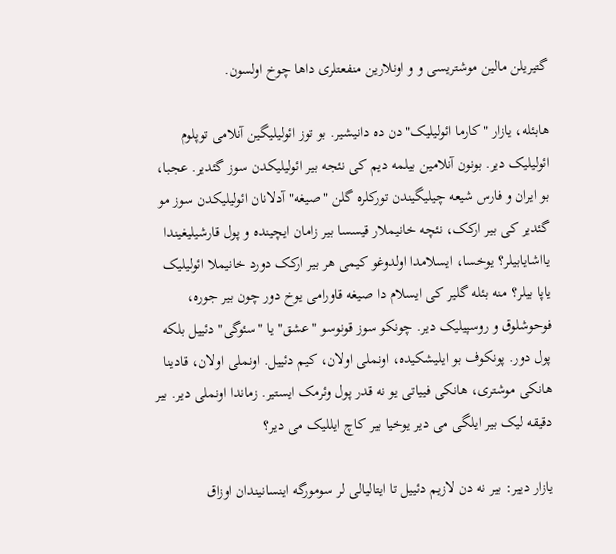گتیریلن مالین موشتریسی و و اونلارین منفعتلری داها چوخ اولسون.

هابئله، یازار "کارما ائولیلیک"دن ده دانیشیر. بو توز ائولیلیگین آنلامی توپلوم ائولیلیک دیر. بونون آنلامین بیلمه دیم کی نئجه بیر ائولیلیکدن سوز گئدیر. عجبا، بو ایران و فارس شیعه چیلیگیندن تورکلره گلن "صیغه" آدلانان ائولیلیکدن سوز مو گئدیر کی بیر ارکک، نئچه خانیملار قیسسا بیر زامان ایچینده و پول قارشیلیغیندا یااشایابیلر؟ یوخسا، ایسلامدا اولدوغو کیمی هر بیر ارکک دورد خانیملا ائولیلیک یاپا بیلر؟ منه بئله گلیر کی ایسلام دا صیغه قاورامی یوخ دور چون بیر جوره، فوحوشلوق و روسپیلیک دیر. چونکو سوز قونوسو "عشق" یا "سئوگی" دئییل بلکه پول دور. پونکوف بو ایلیشکیده، اونملی اولان، کیم دئییل. اونملی اولان، قادینا هانکی موشتری، هانکی فییاتی یو نه قدر پول وئرمک ایستیر. زماندا اونملی دیر. بیر دقیقه لیک بیر ایلگی می دیر یوخیا بیر کاچ ایللیک می دیر؟

یازار دییر: بیر نه دن لازیم دئییل تا ایتالیالی لر سومورگه اینسانیندان اوزاق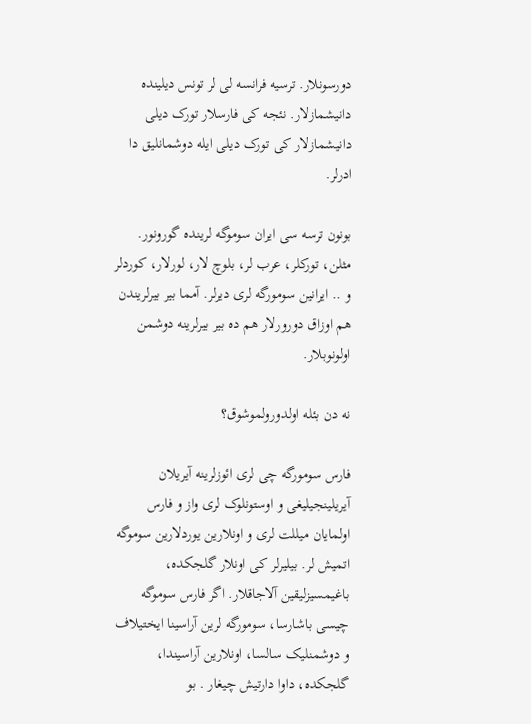دورسونلار. ترسیه فرانسه لی لر تونس دیلینده دانیشمازلار. نئجه کی فارسلار تورک دیلی دانیشمازلار کی تورک دیلی ایله دوشمانلیق دا ادرلر.

بونون ترسه سی ایران سوموگه لرینده گورونور. مثلن، تورکلر، عرب لر، بلوچ لار، لورلار، کوردلر و .. ایرانین سومورگه لری دیرلر. آمما بیر بیرلریندن هم اوزاق دورورلار هم ده بیر بیرلرینه دوشمن اولونوبلار.

نه دن بئله اولدورولموشوق؟

فارس سومورگه چی لری ائوزلرینه آیریلان آیریلینجیلیغی و اوستونلوک لری واز و فارس اولمایان میللت لری و اونلارین یوردلارین سوموگه اتمیش لر. بیلیرلر کی اونلار گلجکده، باغیمسیزلیقین آلاجاقلار. اگر فارس سوموگه چیسی باشارسا، سومورگه لرین آراسینا ایختیلاف و دوشمنلیک سالسا، اونلارین آراسیندا، گلجکده، داوا دارتیش چیغار . بو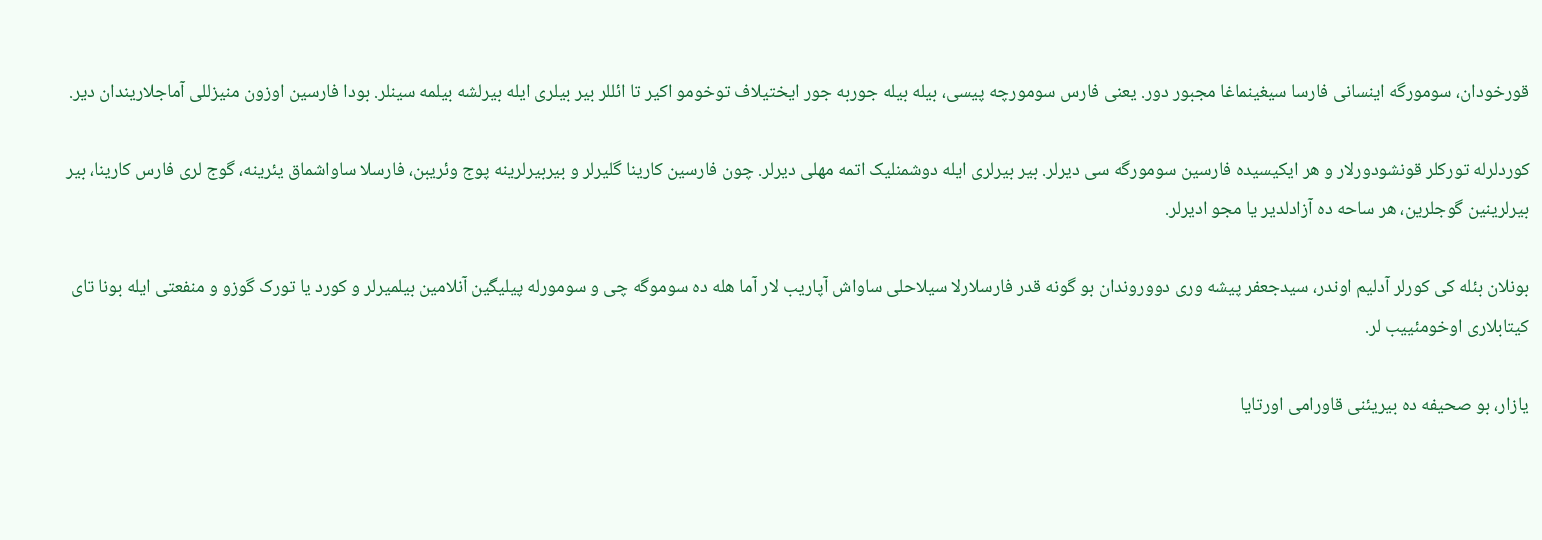قورخودان، سومورگه اینسانی فارسا سیغینماغا مجبور دور. یعنی فارس سومورچه پیسی، بیله بیله جوربه جور ایختیلاف توخومو اکیر تا ائللر بیر بیلری ایله بیرلشه بیلمه سینلر. بودا فارسین اوزون منیزللی آماجلاریندان دیر.

کوردلرله تورکلر قونشودورلار و هر ایکیسیده فارسین سومورگه سی دیرلر. بیر بیرلری ایله دوشمنلیک اتمه مهلی دیرلر. چون فارسین کارینا گلیرلر و بیربیرلرینه پوج وئریبن، فارسلا ساواشماق یئرینه، گوج لری فارس کارینا، بیر بیرلرینین گوجلرین، هر ساحه ده آزادلدیر یا مجو ادیرلر.

بونلان بئله کی کورلر آدلیم اوندر، سیدجعفر پیشه وری دووروندان بو گونه قدر فارسلارلا سیلاحلی ساواش آپاریب لار آما هله ده سوموگه چی و سومورله پیلیگین آنلامین بیلمیرلر و کورد یا تورک گوزو و منفعتی ایله بونا تای کیتابلاری اوخومئییب لر.

یازار، بو صحیفه ده بیریئنی قاورامی اورتایا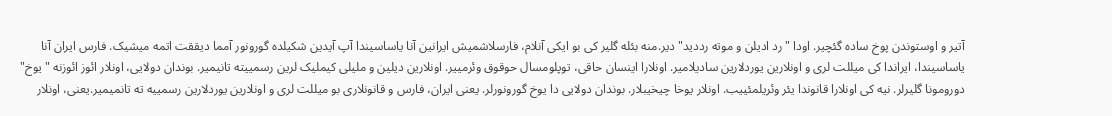آتیر و اوستوندن پوخ ساده گئچیر. اودا "رد ادیلن و موته رددید" دیر.منه بئله گلیر کی بو ایکی آنلام، فارسلاشمیش ایرانین آنا یاساسیندا آپ آیدین شکیلده گورونور آمما دیققت اتمه میشیک. فارس ایران آنا یاساسیندا، ایراندا کی میللت لری و اونلارین یوردلارین سادیلامیر. اونلارا اینسان حاقی، توپلومسال حوقوق وئرمییر. اونلارین دیلین و ملیلی کیملیک لرین رسمییته تانیمیر. بوندان دولایی، اونلار ائوز ائوزنه "یوخ" دورومونا گلیرلر. نیه کی اونلارا قانوندا یئر وئریلمئییب. اونلار یوخا چیخیبلار. بوندان دولایی دا یوخ گورونورلر. یعنی ایران، فارس و قانونلاری بو میللت لری و اونلارین یوردلارین رسمییه ته تانمیمیر.یعنی، اونلار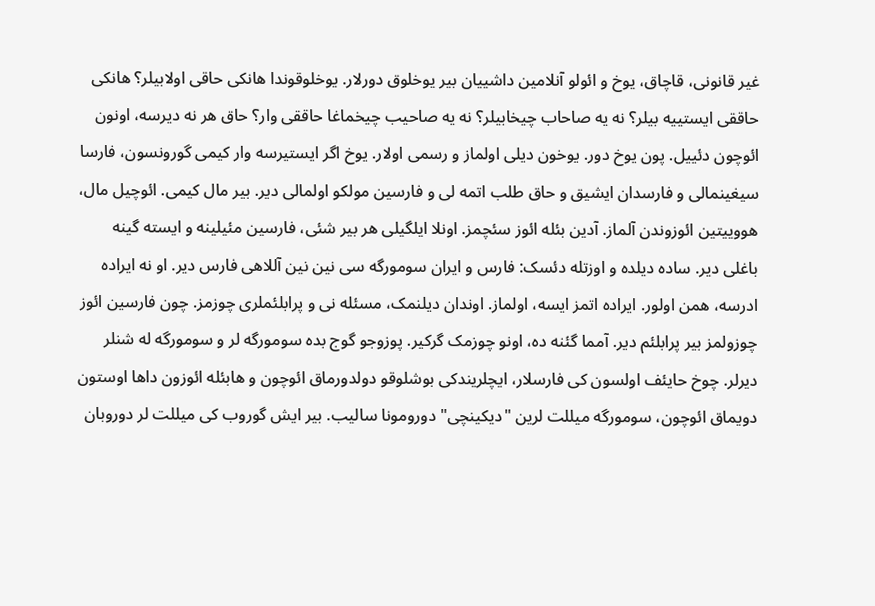غیر قانونی، قاچاق، یوخ و ائولو آنلامین داشییان بیر یوخلوق دورلار. یوخلوقوندا هانکی حاقی اولابیلر؟ هانکی حاققی ایستییه بیلر؟ نه یه صاحاب چیخابیلر؟ نه یه صاحیب چیخماغا حاققی وار؟ حاق هر نه دیرسه، اونون ائوچون دئییل. پون یوخ دور. یوخون دیلی اولماز و رسمی اولار. یوخ اگر ایستیرسه وار کیمی گورونسون، فارسا سیغینمالی و فارسدان ایشیق و حاق طلب اتمه لی و فارسین مولکو اولمالی دیر. بیر مال کیمی. ائوچیل مال، هووییتین ائوزوندن آلماز. آدین بئله ائوز سئچمز. اونلا ایلگیلی هر بیر شئی، فارسین مئیلینه و ایسته گینه باغلی دیر. ساده دیلده و اوزتله دئسک: فارس و ایران سومورگه سی نین نین آللاهی فارس دیر. او نه ایراده ادرسه، همن اولور. ایراده اتمز ایسه، اولماز. اوندان دیلنمک، مسئله نی و پرابلئملری چوزمز. چون فارسین ائوز چوزولمز بیر پرابلئم دیر. آمما گئنه ده، اونو چوزمک گرکیر. پوزوجو گوج بده سومورگه لر و سومورگه له شنلر دیرلر. چوخ حایئف اولسون کی فارسلار، ایچلریندکی بوشلوقو دولدورماق ائوچون و هابئله ائوزون داها اوستون دویماق ائوچون، سومورگه میللت لرین "دیکینچی" دورومونا سالیب. بیر ایش گوروب کی میللت لر دوروبان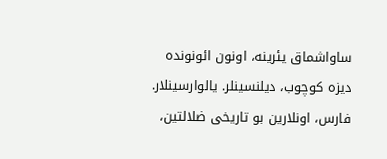ساواشماق یئرینه، اونون ائونونده دیزه کوچوب، دیلنسینلر. یالوارسینلار. فارس، اونلارین بو تاریخی ضلالتین،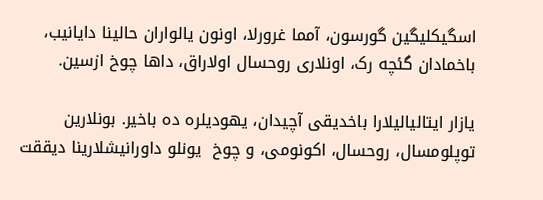اسگیکلیگین گورسون، آمما غرورلا، اونون یالواران حالینا دایانیب، باخمادان گئچه رک، اونلاری روحسال اولاراق، داها چوخ ازسین.

یازار ایتالیالیلارا باخدیقی آچیدان، یهودیلره ده باخیر. بونلارین توپلومسال، روحسال، اکونومی، و چوخ  یونلو داورانیشلارینا دیققت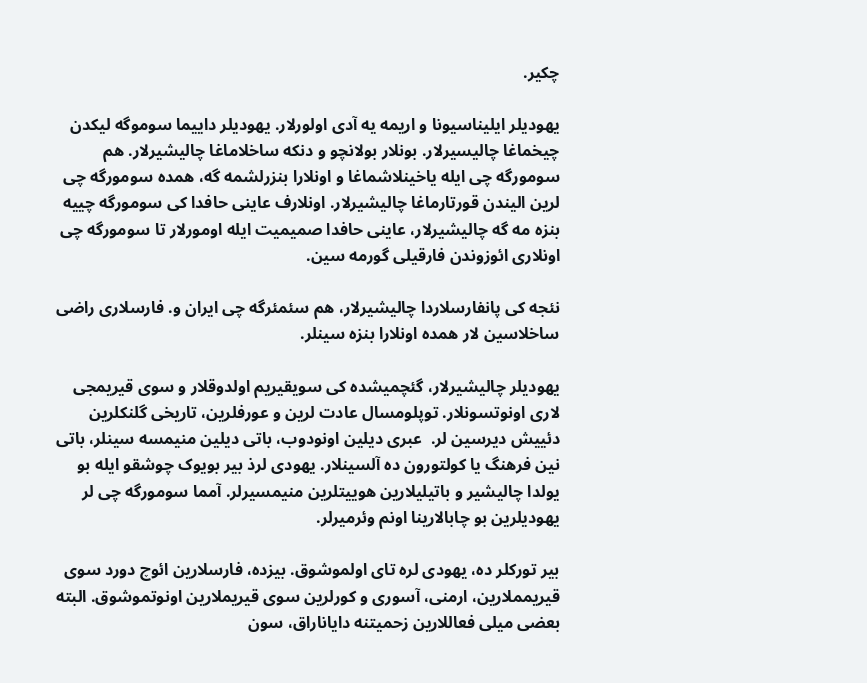چکیر.

یهودیلر ایلیناسیونا و اریمه یه آدی اولورلار. یهودیلر داییما سوموگه لیکدن چیخماغا چالیسیرلار. بونلار بولانچو و دنکه ساخلاماغا چالیشیرلار. هم سومورگه چی ایله یاخینلاشماغا و اونلارا بنزرلشمه گه، همده سومورگه چی لرین الیندن قورتارماغا چالیشیرلار. اونلارف عاینی حافدا کی سومورگه چییه بنزه مه گه چالیشیرلار، عاینی حافدا صمیمیت ایله اومورلار تا سومورگه چی اونلاری ائوزوندن فارقیلی گورمه سین.

نئجه کی پانفارسلاردا چالیشیرلار، هم سئمئرگه چی ایران و. فارسلاری راضی ساخلاسین لار همده اونلارا بنزه سینلر.

یهودیلر چالیشیرلار، گئچمیشده کی سویقیریم اولدوقلار و سوی قیریمجی لاری اونوتسونلار. توپلومسال عادت لرین و عورفلرین، تاریخی گلنکلرین دئییش دیرسین لر.  عبری دیلین اونودوب، باتی دیلین منیمسه سینلر، باتی نین فرهنگ یا کولتورون ده آلسینلار. یهودی لرذ بیر بویوک چوشقو ایله بو یولدا چالیشیر و باتیلیلارین هوییتلرین منیمسیرلر. آمما سومورگه چی لر یهودیلرین بو چابالارینا اونم وئرمیرلر.

بیر تورکلر ده، یهودی لره تای اولموشوق. بیزده، فارسلارین ائوچ دورد سوی قیریمملارین، ارمنی، آسوری و کورلرین سوی قیریملارین اونوتموشوق. البته بعضی میلی فعاللارین زحمیتنه دایاناراق، سون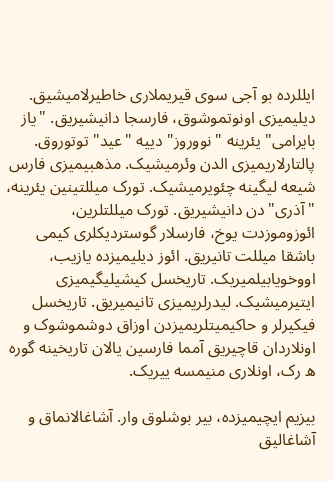ایللرده بو آجی سوی قیریملاری خاطیرلامیشیق. دیلیمیزی اونوتموشوق، فارسجا دانیشیریق. "یاز بایرامی" یئرینه "نووروز" دییه "عید" توتوروق. پالتارلاریمیزی الدن وئرمیشیک. مذهبیمیزی فارس شیعه لیگینه چئویرمیشیک. تورک میللتینین یئرینه، "آذری"دن دانیشیریق. تورک میللتلرین، ائوزوموزدت یوخ، فارسلار گوستردیکلری کیمی باشقا میللت تانیریق. ائوز دیلیمیزده یازیب، اووخویابیلمیریک. تاریخسل کیشیلیگیمیزی ایتیرمیشیک. لیدرلریمیزی تانیمیریق. تاریخسل فیکیرلر و حاکیمیتلریمیزدن اوزاق دوشموشوک و اونلاردان قاچیریق آمما فارسین یالان تاریخینه گوره ه رک، اونلاری منیمسه ییریک.

بیزیم ایچیمیزده، بیر بوشلوق وار. آشاغالانماق و آشاغالیق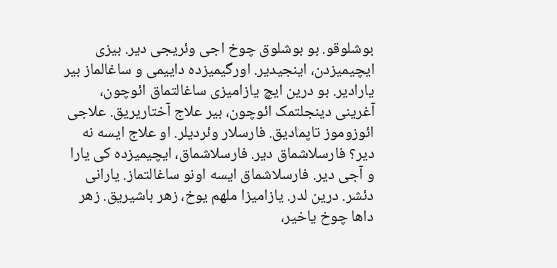بوشلوقو. بو بوشلوق چوخ اجی وئریجی دیر. بیزی ایچیمیزدن، اینجیدیر. اورگیمیزده داییمی و ساغالماز بیر یارادیر. بو درین ایچ یازامیزی ساغالتماق ائوچون، آغرینی دینجلتمک ائوچون، بیر علاج آختاریریق. علاجی ائوزوموز تاپمادیق. فارسلار وئردیلر. او علاج ایسه نه دیر؟ فارسلاشماق دیر. فارسلاشماق، ایچیمیزده کی یارا و آجی دیر. فارسلاشماق ایسه اونو ساغالتماز. یارانی دئشر. درین لدر. یازامیزا ملهم یوخ، زهر باشیریق. زهر داها چوخ یاخیر،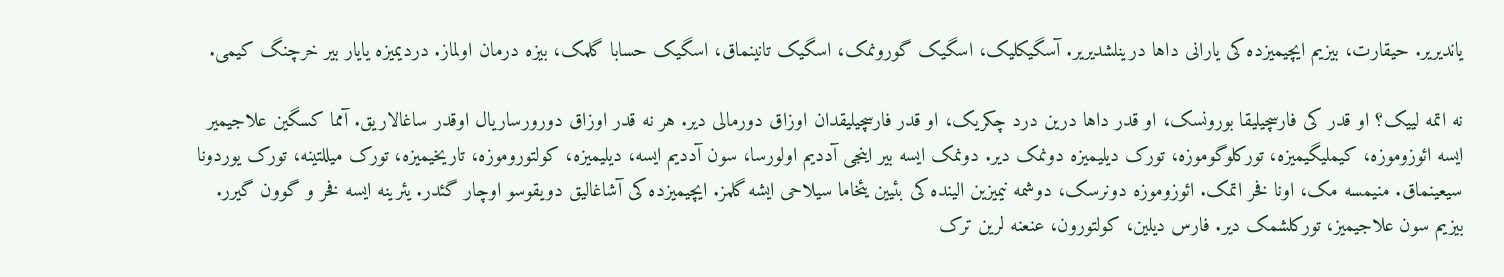یاندیریر. حیقارت، بیزیم ایچیمیزده کی یارانی داها درینلشدیریر. آسگیکلیک، اسگیک گورونمک، اسگیک تانینماق، اسگیک حسابا گلمک، بیزه درمان اولماز. دردیمیزه یایار بیر خرچنگ کیمی.

نه اتمه لییک؟ او قدر کی فارسچیلیقا بورونسک، او قدر داها درین درد چکریک، او قدر فارسچیلیقدان اوزاق دورمالی دیر. هر نه قدر اوزاق دورورساريال اوقدر ساغالاریق. آمما کسگین علاجیمیر ایسه ائوزوموزه، کیملیگیمیزه، تورکلوگوموزه، تورک دیلیمیزه دونمک دیر. دونمک ایسه بیر اینجی آددیم اولورسا، سون آددیم ایسه، دیلیمیزه، کولتوروموزه، تاریخیمیزه، تورک میللتینه، تورک یوردونا سیعینماق. منیمسه مک، اونا فخر اتمک. ائوزوموزه دونرسک، دوشمه نیمیزین الینده کی بئیین یئخاما سیلاحی ایشه گلمز. ایچیمیزده کی آشاغالیق دویقوسو اوچار گئدر. یئرینه ایسه فخر و گوون گیرر. بیزیم سون علاجیمیز، تورکلشمک دیر. فارس دیلین، کولتورون، عنعنه لرین ترک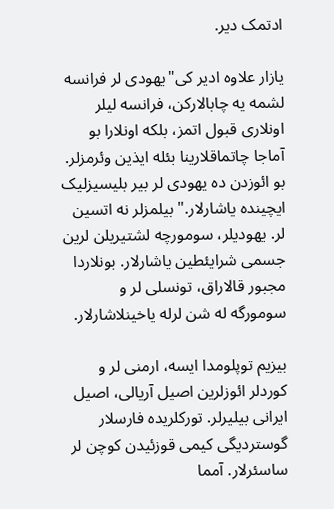ادتمک دیر.

یازار علاوه ادیر کی"یهودی لر فرانسه لشمه یه چابالارکن، فرانسه لیلر اونلاری قبول اتمز، بلکه اونلارا بو آماجا چاتماقلارینا بئله ایذین وئرمزلر. بو ائوزدن ده یهودی لر بیر بلیسیزلیک ایچینده یاشارلار." بیلمزلر نه اتسین لر. یهودیلر، سومورچه لشتیریلن لرین جسمی شرایئطین یاشارلار. بونلاردا مجبور قالاراق، تونسلی لر و سومورگه له شن لرله یاخینلاشارلار.

بیزیم توپلومدا ایسه، ارمنی لر و کوردلر ائوزلرین اصیل آریالی، اصیل ایرانی بیلیرلر. تورکلریده فارسلار گوستردیگی کیمی قوزئیدن کوچن لر ساسئرلار. آمما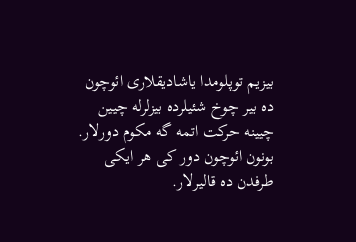بیزیم توپلومدا یاشادیقلاری ائوچون ده بیر چوخ شئیلرده بیزلرله چیین چیینه حرکت اتمه گه مکوم دورلار. بونون ائوچون دور کی هر ایکی طرفدن ده قالیرلار.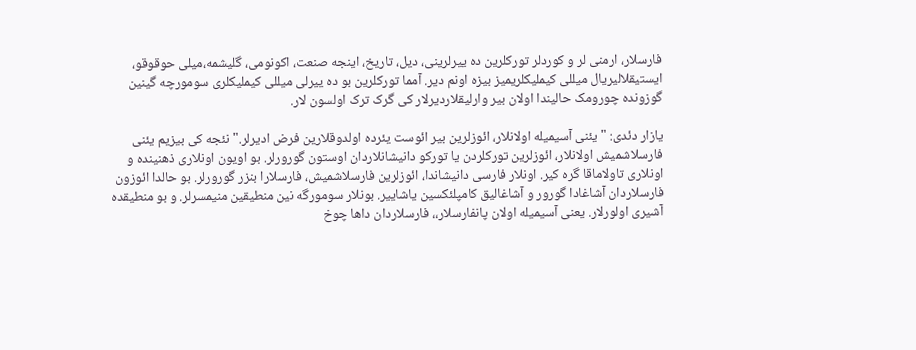فارسلار، ارمنی لر و کوردلر تورکلرین ده ییرلرینی، دیل، تاریخ، اینجه صنعت، اکونومی، گلیشمه،میلی حوقوقو، ایستیقلالیريال میللی کیملیکلریمیز بیزه اونم دیر. آمما تورکلرین بو ده ییرلی میللی کیملیکلری سومورچه گینین گوزونده چورومک حالیندا اولان بیر وارلیقلاردیرلار کی گرک ترک اولسون لار.

یازار دئدی: "یئنی آسیمیله اولانلار، ائوزلرین بیر ائوست یئرده اولدوقلارین فرض ادیرلر." نئجه کی بیزیم یئنی فارسلاشمیش اولانلار، ائوزلرین تورکلردن یا تورکو دانیشانلاردان اوستون گورورلر. بو اویون اونلاری ذهنینده و اونلاری تاولاماقا گره کیر. اونلار فارسی دانیشاندا، ائوزلرین فارسلاشمیش، فارسلارا بنزر گورورلر. بو حالدا ائوزون فارسلاردان آشاغادا گورور و آشاغالیق کامپلئکسین یاشاییر. بونلار سومورگه نین منطیقین منیمسرلر. و بو منطیقده آشیری اولورلار. یعنی آسیمیله اولان پانفارسلار،، فارسلاردان داها چوخ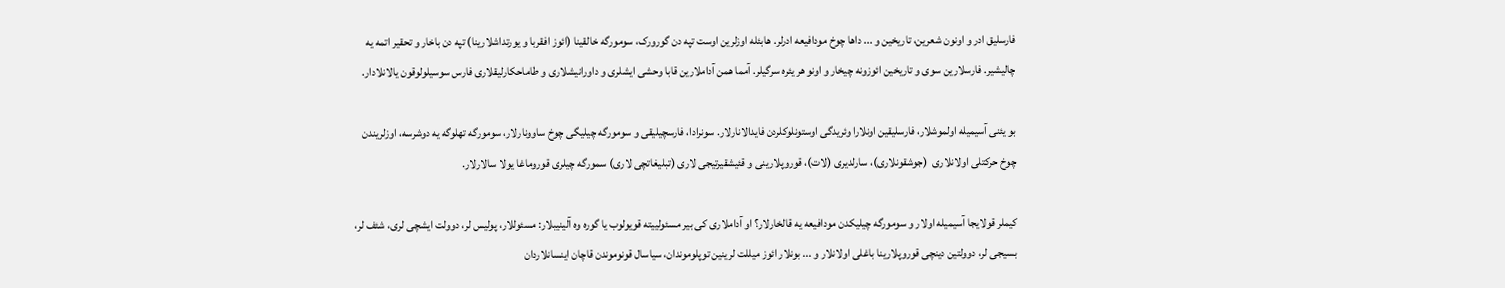فارسلیق ادر و اونون شعرین، تاریخین و ... داها چوخ مودافیعه ادرلر. هابئله اوزلرین اوست تپه دن گورورک، سومورگه خالقینا (ائوز افقربا و یورتداشلارینا) تپه دن باخار و تحقیر اتمه یه چالیشیر. فارسلارین سوی و تاریخین ائوزونه چیخار و اونو هر یئره سرگیلر. آمما همن آداملارین قابا وحشی ایشلری و داورانیشلاری و طاماحکارلیقلاری فارس سوسیلولوقون یالانلادار.

بو یئنی آسیمیله اولموشلار، فارسلیقین اونلارا وئریدگی اوستونلوکلردن فایدالانارلار. سونرادا، فارسچیلیقی و سومورگه چیلیگی چوخ ساوونارلار، سومورگه تهلوگه یه دوشرسه، اوزلریندن چوخ حرکتلی اولانلاری  (جوشقونلاری)، سارلدیری (لات)، قوروپلارینی و قئیشقیرتیجی لاری (تبلیغاتچی لاری) سمورگه چیلری قوروماغا یولا سالارلار.

کیملر قولایجا آسیمیله اولار و سومورگه چیلیکدن مودافیعه یه قالخارلار؟ او آداملاری کی بیر مسئولییته قویولوب یا گوره وه آلینیبلار: مسئوللار، پولیس لر، دوولت ایشچی لری، شئف لر، بسیجی لر، دوولتین دینچی قوروپلارینا باغلی اولانلار و ... بونلار ائوز میللت لرینین توپلوموندان، سیاسال قونوموندن قاچان اینسانلاردان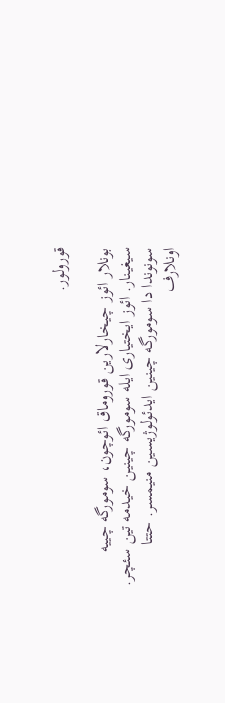قورولور.

بونلار ائوز چیخارلارین قوروماق ائوچون، سومورگه چییه سیغینار. ائوز ایختیاری ایله سومورگه چینین خیدمه تین سئچر. سونوندا دا سومورگه چینین ایدئولوژیسین منیمسر. حتتا اونلارف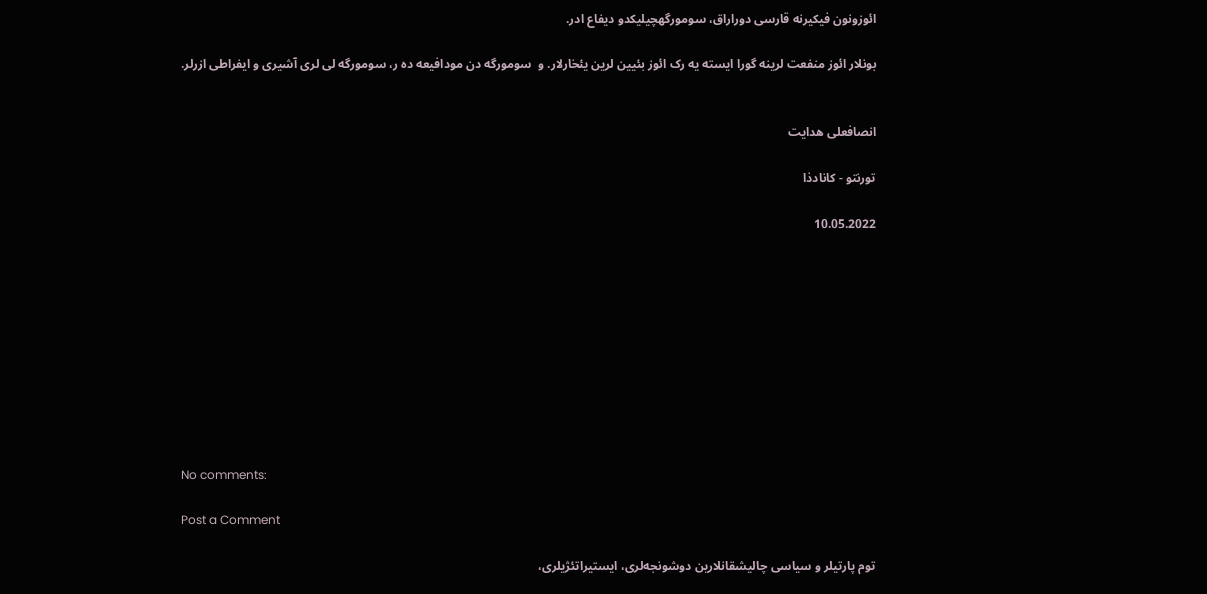ائوزونون فیکیرنه قارسی دوراراق، سومورگهچیلیکدو دیفاع ادر.

بونلار ائوز منفعت لرینه گورا ایسته یه رک ائوز بئیین لرین یئخارلار. و  سومورگه دن مودافیعه ده ر، سومورگه لی لری آشیری و ایفراطی ازرلر.


انصافعلی هدایت

تورنتو - کانادذا

10.05.2022










No comments:

Post a Comment

توم‌ پارتیلر و سیاسی چالیشقانلارین دوشونجه‌لری، ایستیراتئژیلری،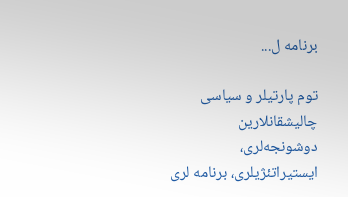برنامه ل...

توم‌ پارتیلر و سیاسی چالیشقانلارین دوشونجه‌لری، ایستیراتئژیلری، برنامه لری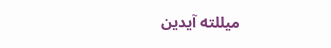میللته‌ آیدین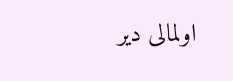اولمالی دیر